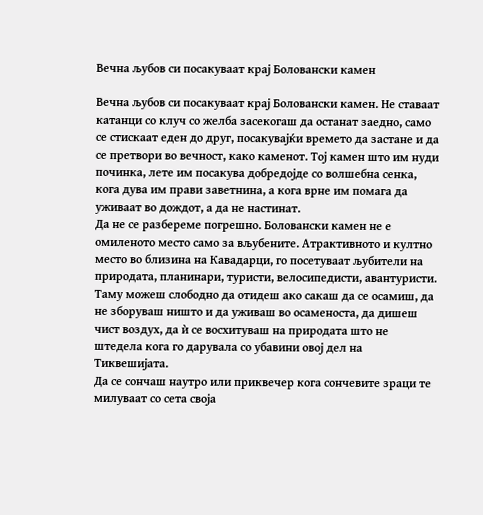Вечна љубов си посакуваат крај Боловански камен

Вечна љубов си посакуваат крај Боловански камен. Не ставаат катанци со клуч со желба засекогаш да останат заедно, само се стискаат еден до друг, посакувајќи времето да застане и да се претвори во вечност, како каменот. Тој камен што им нуди починка, лете им посакува добредојде со волшебна сенка, кога дува им прави заветнина, а кога врне им помага да уживаат во дождот, а да не настинат.
Да не се разбереме погрешно. Боловански камен не е омиленото место само за вљубените. Атрактивното и култно место во близина на Кавадарци, го посетуваат љубители на природата, планинари, туристи, велосипедисти, авантуристи. Таму можеш слободно да отидеш ако сакаш да се осамиш, да не зборуваш ништо и да уживаш во осаменоста, да дишеш чист воздух, да ѝ се восхитуваш на природата што не штедела кога го дарувала со убавини овој дел на Тиквешијата.
Да се сончаш наутро или приквечер кога сончевите зраци те милуваат со сета своја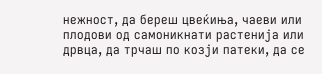нежност, да береш цвеќиња, чаеви или плодови од самоникнати растенија или дрвца, да трчаш по козји патеки, да се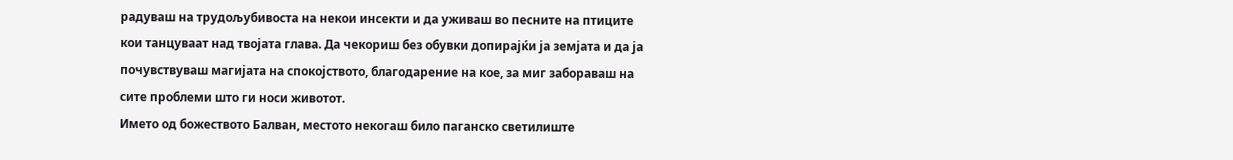радуваш на трудољубивоста на некои инсекти и да уживаш во песните на птиците кои танцуваат над твојата глава. Да чекориш без обувки допирајќи ја земјата и да ја почувствуваш магијата на спокојството, благодарение на кое, за миг забораваш на сите проблеми што ги носи животот.
Името од божеството Балван, местото некогаш било паганско светилиште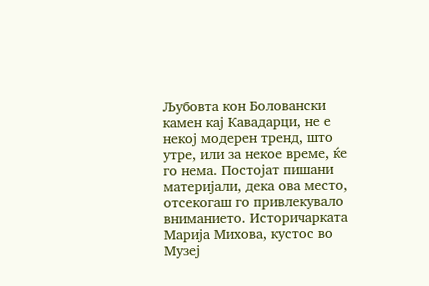Љубовта кон Боловански камен кај Кавадарци, не е некој модерен тренд, што утре, или за некое време, ќе го нема. Постојат пишани материјали, дека ова место, отсекогаш го привлекувало вниманието. Историчарката Марија Михова, кустос во Музеј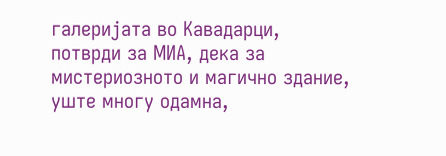галеријата во Кавадарци, потврди за МИА, дека за мистериозното и магично здание, уште многу одамна,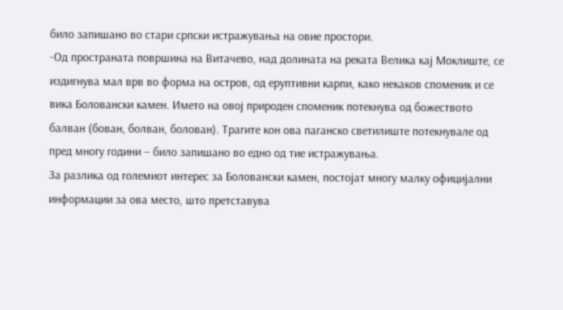било запишано во стари српски истражувања на овие простори.
-Од пространата површина на Витачево, над долината на реката Велика кај Моклиште, се издигнува мал врв во форма на остров, од еруптивни карпи, како некаков споменик и се вика Боловански камен. Името на овој природен споменик потекнува од божеството балван (бован, болван, болован). Трагите кон ова паганско светилиште потекнувале од пред многу години – било запишано во едно од тие истражувања.
За разлика од големиот интерес за Боловански камен, постојат многу малку официјални информации за ова место, што претставува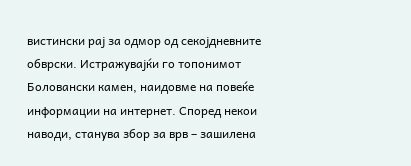вистински рај за одмор од секојдневните обврски. Истражувајќи го топонимот Боловански камен, наидовме на повеќе информации на интернет. Според некои наводи, станува збор за врв – зашилена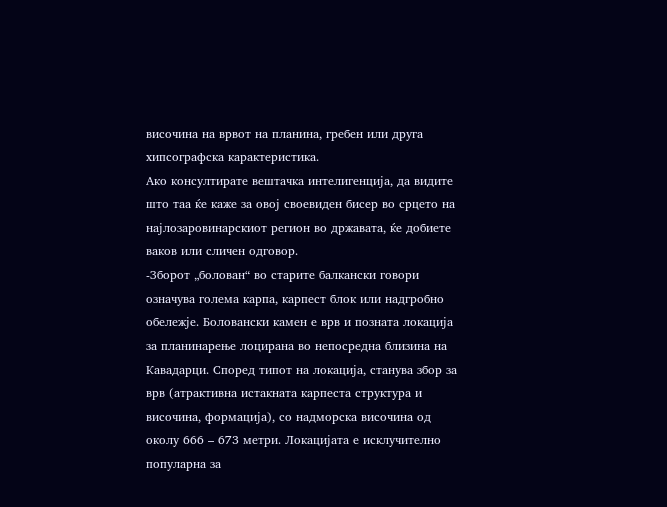височина на врвот на планина, гребен или друга хипсографска карактеристика.
Ако консултирате вештачка интелигенција, да видите што таа ќе каже за овој своевиден бисер во срцето на најлозаровинарскиот регион во државата, ќе добиете ваков или сличен одговор.
-Зборот „болован“ во старите балкански говори означува голема карпа, карпест блок или надгробно обележје. Боловански камен е врв и позната локација за планинарење лоцирана во непосредна близина на Кавадарци. Според типот на локација, станува збор за врв (атрактивна истакната карпеста структура и височина, формација), со надморска височина од околу 666 – 673 метри. Локацијата е исклучително популарна за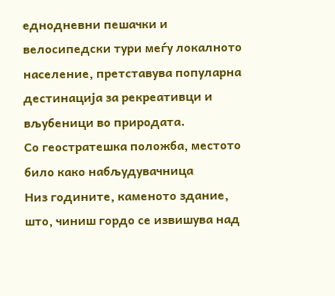еднодневни пешачки и велосипедски тури меѓу локалното население, претставува популарна дестинација за рекреативци и вљубеници во природата.
Со геостратешка положба, местото било како набљудувачница
Низ годините, каменото здание, што, чиниш гордо се извишува над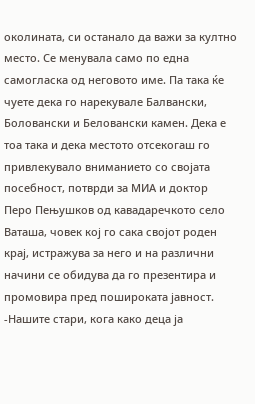околината, си останало да важи за култно место. Се менувала само по една самогласка од неговото име. Па така ќе чуете дека го нарекувале Балвански, Боловански и Беловански камен. Дека е тоа така и дека местото отсекогаш го привлекувало вниманието со својата посебност, потврди за МИА и доктор Перо Пењушков од кавадаречкото село Ваташа, човек кој го сака својот роден крај, истражува за него и на различни начини се обидува да го презентира и промовира пред пошироката јавност.
-Нашите стари, кога како деца ја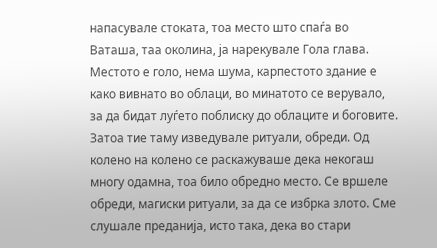напасувале стоката, тоа место што спаѓа во Ваташа, таа околина, ја нарекувале Гола глава. Местото е голо, нема шума, карпестото здание е како вивнато во облаци, во минатото се верувало, за да бидат луѓето поблиску до облаците и боговите. Затоа тие таму изведувале ритуали, обреди. Од колено на колено се раскажуваше дека некогаш многу одамна, тоа било обредно место. Се вршеле обреди, магиски ритуали, за да се избрка злото. Сме слушале преданија, исто така, дека во стари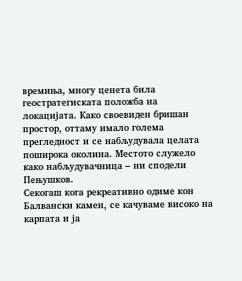времиња, многу ценета била геостратегиската положба на локацијата. Како своевиден бришан простор, оттаму имало голема прегледност и се набљудувала целата поширока околина. Местото служело како набљудувачница – ни сподели Пењушков.
Секогаш кога рекреативно одиме кон Балвански камен, се качуваме високо на карпата и ја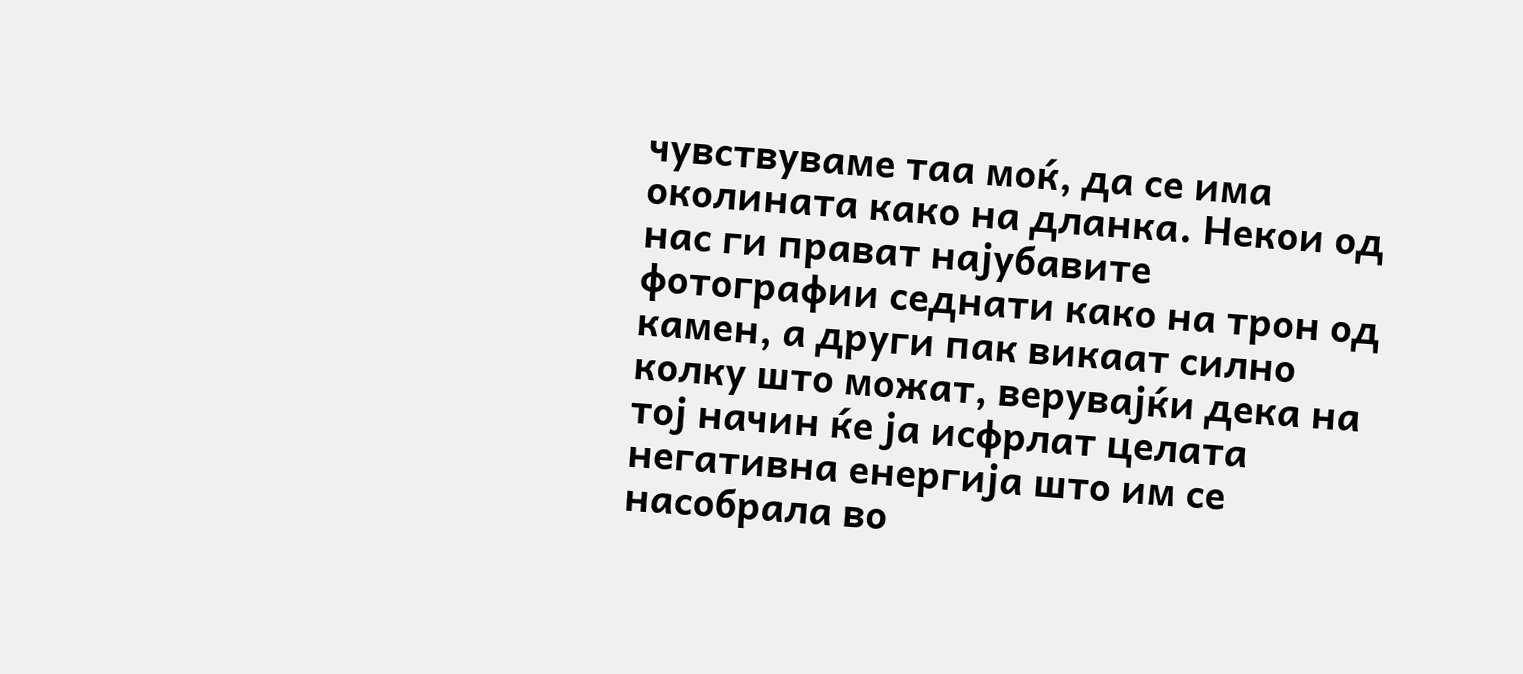чувствуваме таа моќ, да се има околината како на дланка. Некои од нас ги прават најубавите фотографии седнати како на трон од камен, а други пак викаат силно колку што можат, верувајќи дека на тој начин ќе ја исфрлат целата негативна енергија што им се насобрала во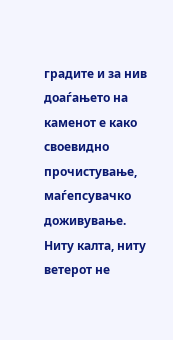градите и за нив доаѓањето на каменот е како своевидно прочистување, маѓепсувачко доживување.
Ниту калта, ниту ветерот не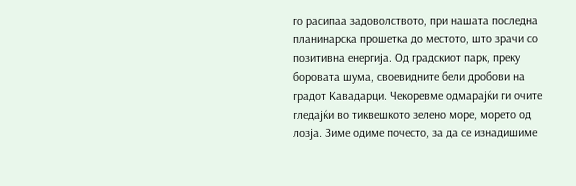го расипаа задоволството, при нашата последна планинарска прошетка до местото, што зрачи со позитивна енергија. Од градскиот парк, преку боровата шума, своевидните бели дробови на градот Кавадарци. Чекоревме одмарајќи ги очите гледајќи во тиквешкото зелено море, морето од лозја. Зиме одиме почесто, за да се изнадишиме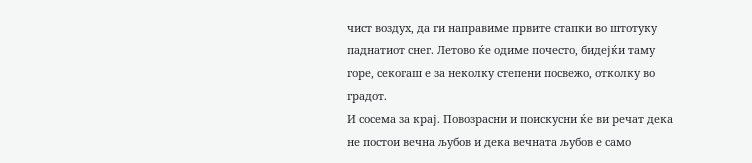чист воздух, да ги направиме првите стапки во штотуку паднатиот снег. Летово ќе одиме почесто, бидејќи таму горе, секогаш е за неколку степени посвежо, отколку во градот.
И сосема за крај. Повозрасни и поискусни ќе ви речат дека не постои вечна љубов и дека вечната љубов е само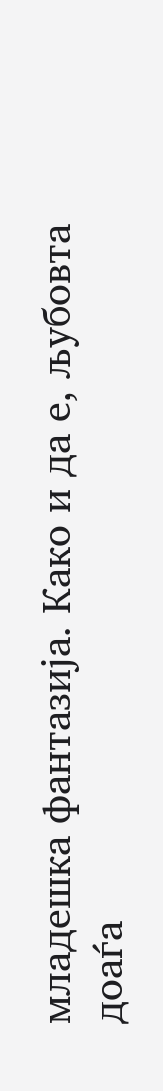младешка фантазија. Како и да е, љубовта доаѓа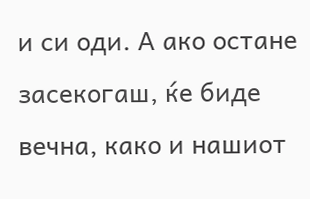и си оди. А ако остане засекогаш, ќе биде вечна, како и нашиот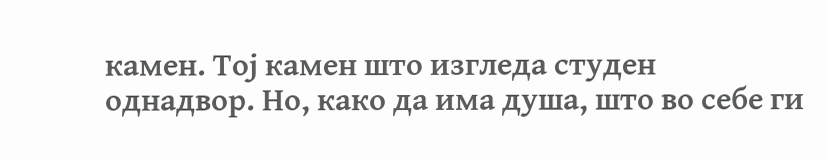камен. Тој камен што изгледа студен однадвор. Но, како да има душа, што во себе ги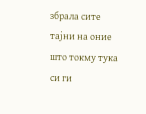збрала сите тајни на оние што токму тука си ги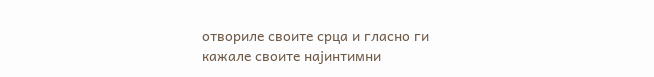отвориле своите срца и гласно ги кажале своите најинтимни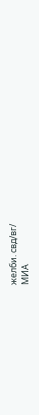желби. свд/вг/
МИА